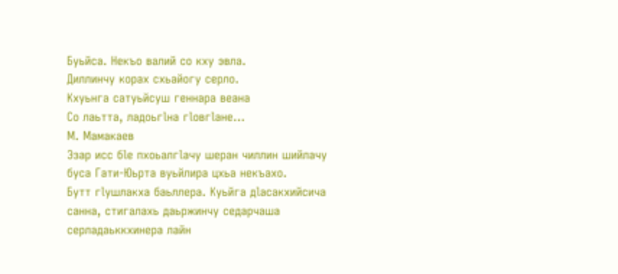Буьйса. Некъо валий со кху эвла.
Диллинчу корах схьайогу серло.
Кхуьнга сатуьйсуш геннара веана
Со лаьтта, ладоьгӏна гӏовгӏане…
М. Мамакаев
Эзар исс бӏе пхоьалгӏачу шеран чиллин шийлачу буса Гати-Юьрта вуьйлира цхьа некъахо.
Бутт гӏушлакха баьллера. Куьйга дӏасакхийсича санна, стигалахь даьржинчу седарчаша серладаьккхинера лайн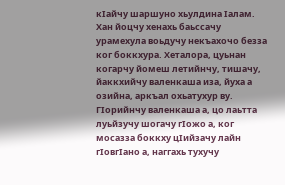кӏайчу шаршуно хьулдина ӏалам.
Хан йоцчу хенахь баьссачу урамехула воьдучу некъахочо безза ког боккхура. Хеталора, цуьнан когарчу йомеш летийнчу, тишачу, йаккхийчу валенкаша иза, йуха а озийна, аркъал охьатухур ву. Гӏорийнчу валенкаша а, цо лаьтта луьйзучу шогачу гӏожо а, ког мосазза боккху цӏийзачу лайн гӏовгӏано а, наггахь тухучу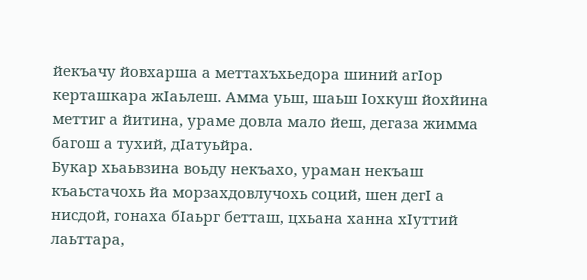йекъачу йовхарша а меттахъхьедора шиний агӏор керташкара жӏаьлеш. Амма уьш, шаьш ӏохкуш йохйина меттиг а йитина, ураме довла мало йеш, дегаза жимма багош а тухий, дӏатуьйра.
Букар хьаьвзина воьду некъахо, ураман некъаш къаьстачохь йа морзахдовлучохь соций, шен дегӏ а нисдой, гонаха бӏаьрг бетташ, цхьана ханна хӏуттий лаьттара,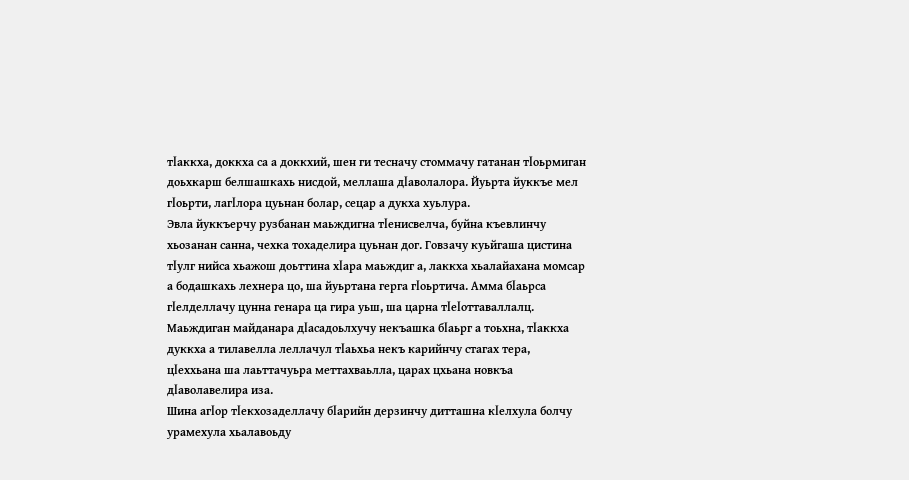тӏаккха, доккха са а доккхий, шен ги тесначу стоммачу гатанан тӏоьрмиган доьхкарш белшашкахь нисдой, меллаша дӏаволалора. Йуьрта йуккъе мел гӏоьрти, лагӏлора цуьнан болар, сецар а дукха хуьлура.
Эвла йуккъерчу рузбанан маьждигна тӏенисвелча, буйна къевлинчу хьозанан санна, чехка тохаделира цуьнан дог. Говзачу куьйгаша цистина тӏулг нийса хьажош доьттина хӏара маьждиг а, лаккха хьалайахана момсар а бодашкахь лехнера цо, ша йуьртана герга гӏоьртича. Амма бӏаьрса гӏелделлачу цунна генара ца гира уьш, ша царна тӏеӏоттаваллалц.
Маьждиган майданара дӏасадоьлхучу некъашка бӏаьрг а тоьхна, тӏаккха дуккха а тилавелла леллачул тӏаьхьа некъ карийнчу стагах тера, цӏеххьана ша лаьттачуьра меттахваьлла, царах цхьана новкъа дӏаволавелира иза.
Шина агӏор тӏекхозаделлачу бӏарийн дерзинчу дитташна кӏелхула болчу урамехула хьалавоьду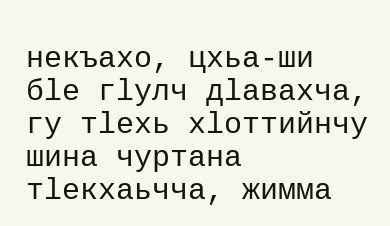некъахо, цхьа-ши бӏе гӏулч дӏавахча, гу тӏехь хӏоттийнчу шина чуртана тӏекхаьчча, жимма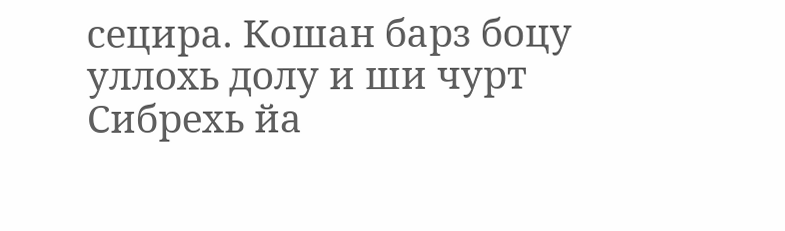сецира. Кошан барз боцу уллохь долу и ши чурт Сибрехь йа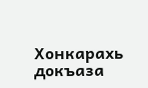Хонкарахь докъаза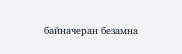байначеран безамна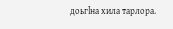доьгӏна хила тарлора.